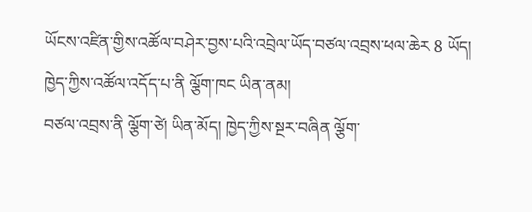ཡོངས་འཛིན་གྱིས་འཚོལ་བཤེར་བྱས་པའི་འབྲེལ་ཡོད་བཙལ་འབྲས་ཕལ་ཆེར 8 ཡོད།
ཁྱེད་ཀྱིས་འཚོལ་འདོད་པ་ནི ལྕོག་ཁང ཡིན་ནམ།
བཙལ་འབྲས་ནི ལྕོག་ཙེ། ཡིན་མོད། ཁྱེད་ཀྱིས་སྔར་བཞིན ལྕོག་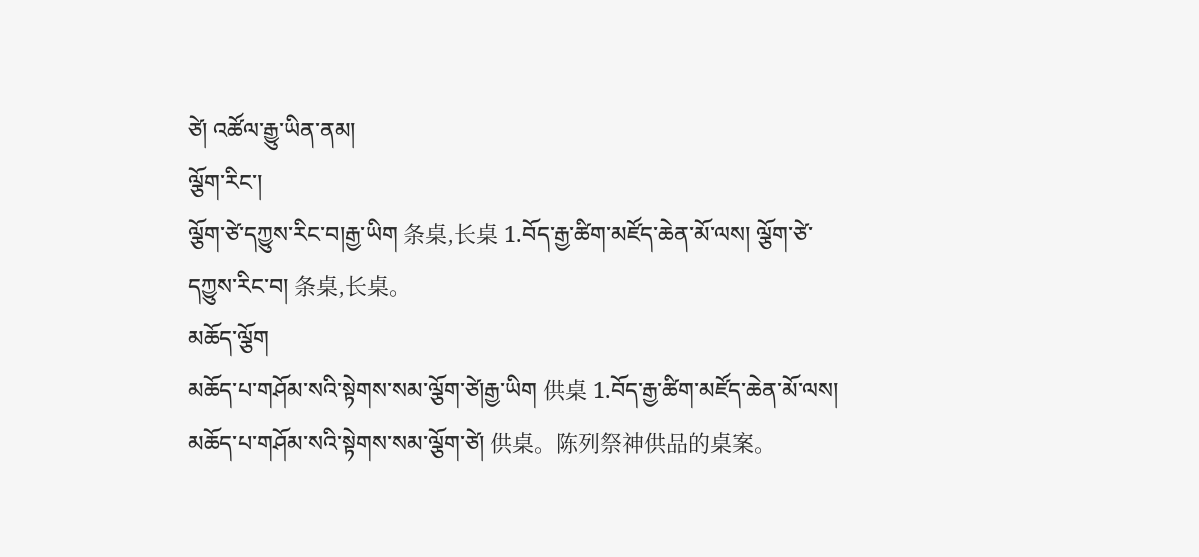ཙེ། འཚོལ་རྒྱུ་ཡིན་ནམ།
ལྕོག་རིང་།
ལྕོག་ཙེ་དཀྱུས་རིང་བ།རྒྱ་ཡིག 条桌,长桌 1.བོད་རྒྱ་ཚིག་མཛོད་ཆེན་མོ་ལས། ལྕོག་ཙེ་དཀྱུས་རིང་བ། 条桌,长桌。
མཆོད་ལྕོག
མཆོད་པ་གཤོམ་སའི་སྟེགས་སམ་ལྕོག་ཙེ།རྒྱ་ཡིག 供桌 1.བོད་རྒྱ་ཚིག་མཛོད་ཆེན་མོ་ལས། མཆོད་པ་གཤོམ་སའི་སྟེགས་སམ་ལྕོག་ཙེ། 供桌。陈列祭神供品的桌案。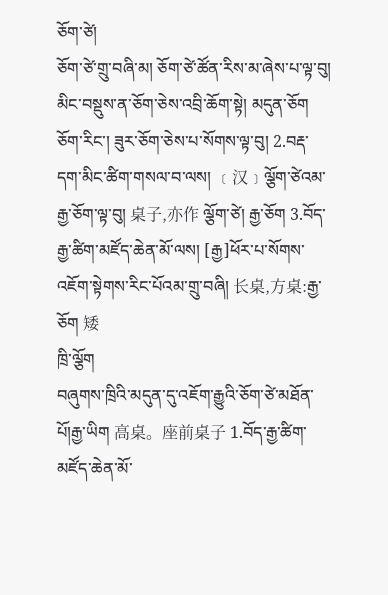ཅོག་ཙེ།
ཅོག་ཙེ་གྲུ་བཞི་མ། ཅོག་ཙེ་ཚོན་རིས་མ་ཞེས་པ་ལྟ་བུ། མིང་བསྡུས་ན་ཅོག་ཅེས་འབྲི་ཆོག་སྟེ། མདུན་ཅོག ཅོག་རིང་། ཟུར་ཅོག་ཅེས་པ་སོགས་ལྟ་བུ། 2.བརྡ་དག་མིང་ཚིག་གསལ་བ་ལས། ﹝汉﹞ལྕོག་ཙེའམ་རྒྱ་ཅོག་ལྟ་བུ། 桌子,亦作 ལྕོག་ཙེ། རྒྱ་ཅོག 3.བོད་རྒྱ་ཚིག་མཛོད་ཆེན་མོ་ལས། [རྒྱ]ཕོར་པ་སོགས་འཇོག་སྟེགས་རིང་པོའམ་གྲུ་བཞི། 长桌,方桌:རྒྱ་ཅོག 矮
ཁྲི་ལྕོག
བཞུགས་ཁྲིའི་མདུན་དུ་འཇོག་རྒྱུའི་ཅོག་ཙེ་མཐོན་པོ།རྒྱ་ཡིག 高桌。座前桌子 1.བོད་རྒྱ་ཚིག་མཛོད་ཆེན་མོ་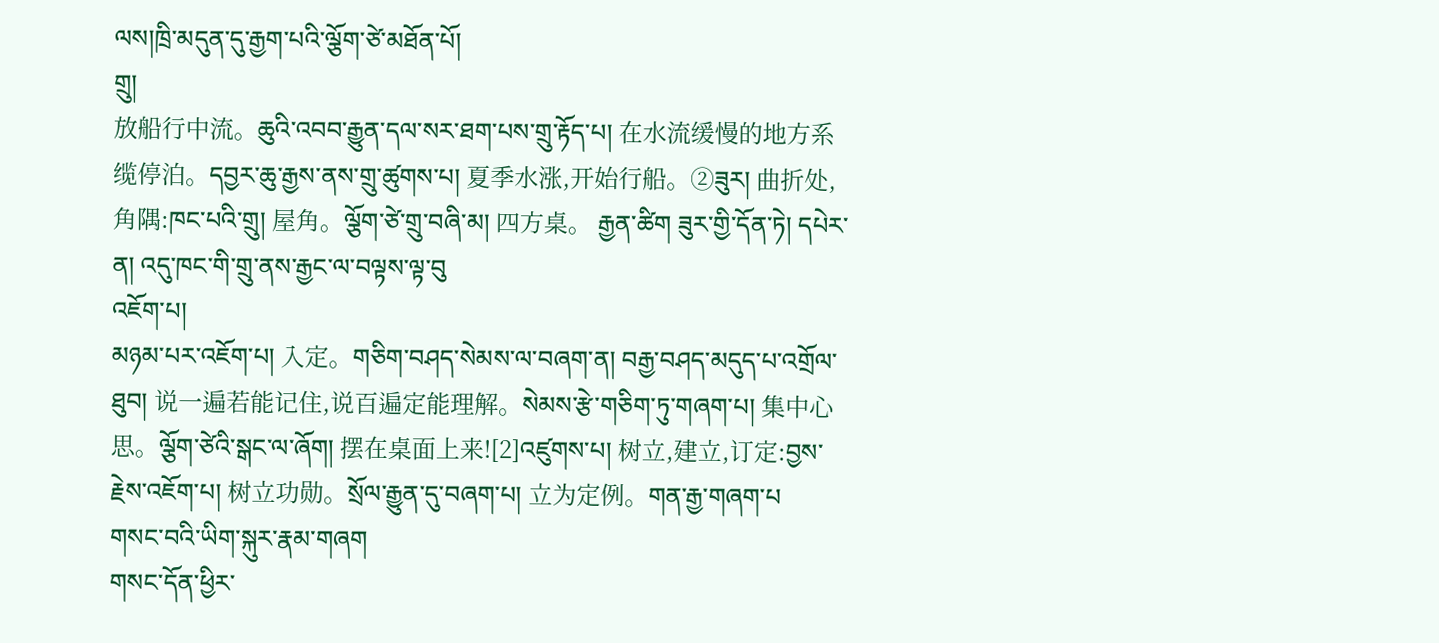ལས།ཁྲི་མདུན་དུ་རྒྱག་པའི་ལྕོག་ཙེ་མཐོན་པོ།
གྲུ།
放船行中流。ཆུའི་འབབ་རྒྱུན་དལ་སར་ཐག་པས་གྲུ་རྟོད་པ། 在水流缓慢的地方系缆停泊。དབྱར་ཆུ་རྒྱས་ནས་གྲུ་ཚུགས་པ། 夏季水涨,开始行船。②ཟུར། 曲折处,角隅:ཁང་པའི་གྲུ། 屋角。ལྕོག་ཙེ་གྲུ་བཞི་མ། 四方桌。 རྒྱན་ཚིག ཟུར་གྱི་དོན་ཏེ། དཔེར་ན། འདུ་ཁང་གི་གྲུ་ནས་རྒྱང་ལ་བལྟས་ལྟ་བུ
འཇོག་པ།
མཉམ་པར་འཇོག་པ། 入定。གཅིག་བཤད་སེམས་ལ་བཞག་ན། བརྒྱ་བཤད་མདུད་པ་འགྲོལ་ཐུབ། 说一遍若能记住,说百遍定能理解。སེམས་རྩེ་གཅིག་ཏུ་གཞག་པ། 集中心思。ལྕོག་ཙེའི་སྒང་ལ་ཞོག། 摆在桌面上来![2]འཛུགས་པ། 树立,建立,订定:བྱས་རྗེས་འཇོག་པ། 树立功勋。སྲོལ་རྒྱུན་དུ་བཞག་པ། 立为定例。གན་རྒྱ་གཞག་པ
གསང་བའི་ཡིག་སྐུར་རྣམ་གཞག
གསང་དོན་ཕྱིར་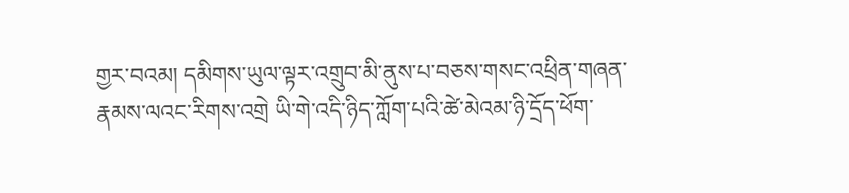གྱར་བའམ། དམིགས་ཡུལ་ལྟར་འགྲུབ་མི་ནུས་པ་བཅས་གསང་འཕྲིན་གཞན་རྣམས་ལའང་རིགས་འགྲེ ཡི་གེ་འདི་ཉིད་ཀློག་པའི་ཚེ་མེའམ་ཉི་དྲོད་ཕོག་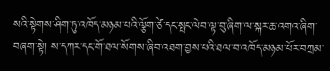སའི་སྟེགས་ཤིག་ཏུ་འཁོད་མཉམ་པའི་ལྕོག་ཙེ་དང་སྤང་ལེབ་ལྟ་བུ་ཞིག་ལ་སྐར་ཆ་འགའ་ཞིག་བཞག་སྟེ། ས་དཀར་དང་གོ་ཐལ་སོགས་ཞིབ་འཐག་བྱས་པའི་ཐལ་བ་འཁོད་མཉམ་པོར་བཀྲམ་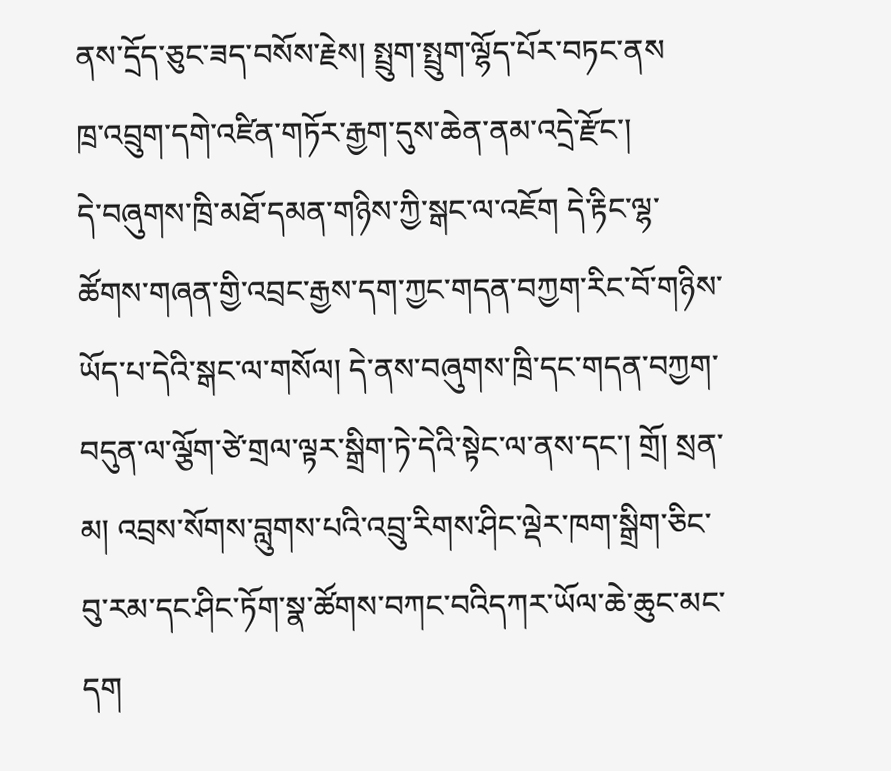ནས་དྲོད་ཅུང་ཟད་བསོས་རྗེས། སྤྲུག་སྤྲུག་ལྷོད་པོར་བཏང་ནས
ཁྲ་འབྲུག་དགེ་འཛིན་གཏོར་རྒྱག་དུས་ཆེན་ནམ་འདྲེ་རྫོང་།
དེ་བཞུགས་ཁྲི་མཐོ་དམན་གཉིས་ཀྱི་སྒང་ལ་འཇོག དེ་རྟིང་ལྷ་ཚོགས་གཞན་གྱི་འབྲང་རྒྱས་དག་ཀྱང་གདན་བཀྱག་རིང་བོ་གཉིས་ཡོད་པ་དེའི་སྒང་ལ་གསོལ། དེ་ནས་བཞུགས་ཁྲི་དང་གདན་བཀྱག་བདུན་ལ་ལྕོག་ཙེ་གྲལ་ལྟར་སྒྲིག་ཏེ་དེའི་སྟེང་ལ་ནས་དང་། གྲོ། སྲན་མ། འབྲས་སོགས་བླུགས་པའི་འབྲུ་རིགས་ཤིང་ལྡེར་ཁག་སྒྲིག་ཅིང་བུ་རམ་དང་ཤིང་ཏོག་སྣ་ཚོགས་བཀང་བའིདཀར་ཡོལ་ཆེ་ཆུང་མང་དག